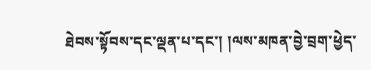ཐེབས་སྟོབས་དང་ལྡན་པ་དང་། །ལས་མཁན་བྱེ་བྲག་ཕྱེད་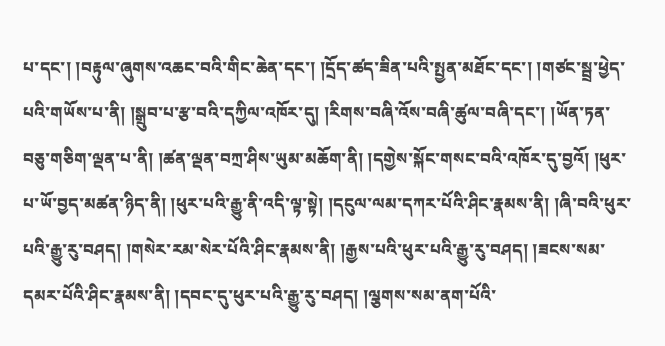པ་དང་། །བརྟུལ་ཞུགས་འཆང་བའི་གིང་ཆེན་དང་། །དྲོད་ཚད་ཟིན་པའི་སྤྱན་མཐོང་དང་། །གཙང་སྦྲ་ཕྱེད་པའི་གཡོས་པ་ནི། །སྒྲུབ་པ་རྩ་བའི་དཀྱིལ་འཁོར་དུ། །རིགས་བཞི་འོས་བཞི་ཚུལ་བཞི་དང་། །ཡོན་ཏན་བཅུ་གཅིག་ལྡན་པ་ནི། །ཚན་ལྡན་བཀྲ་ཤིས་ཡུམ་མཆོག་ནི། །དགྱེས་སྐོང་གསང་བའི་འཁོར་དུ་བྱའོ། །ཕུར་པ་ཡོ་བྱད་མཚན་ཉིད་ནི། །ཕུར་པའི་རྒྱུ་ནི་འདི་ལྟ་སྟེ། །དངུལ་ལམ་དཀར་པོའི་ཤིང་རྣམས་ནི། །ཞི་བའི་ཕུར་པའི་རྒྱུ་རུ་བཤད། །གསེར་རམ་སེར་པོའི་ཤིང་རྣམས་ནི། །རྒྱས་པའི་ཕུར་པའི་རྒྱུ་རུ་བཤད། །ཟངས་སམ་དམར་པོའི་ཤིང་རྣམས་ནི། །དབང་དུ་ཕུར་པའི་རྒྱུ་རུ་བཤད། །ལྕགས་སམ་ནག་པོའི་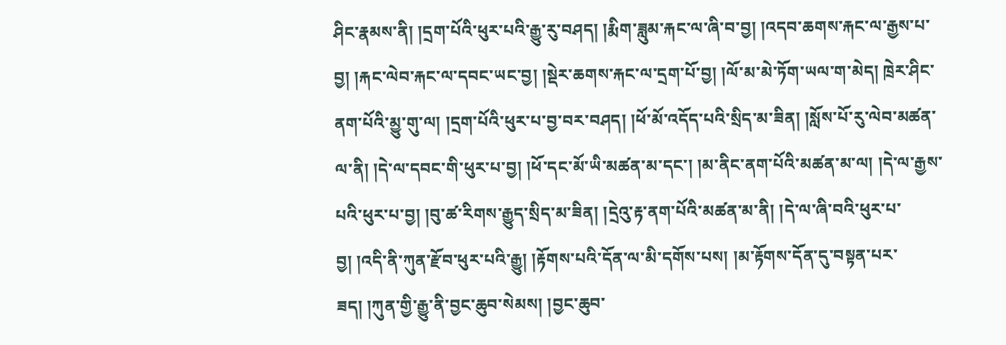ཤིང་རྣམས་ནི། །དྲག་པོའི་ཕུར་པའི་རྒྱུ་རུ་བཤད། །རྨིག་ཟླུམ་རྐང་ལ་ཞི་བ་བྱ། །འདབ་ཆགས་རྐང་ལ་རྒྱས་པ་བྱ། །རྐང་ལེབ་རྐང་ལ་དབང་ཡང་བྱ། །སྡེར་ཆགས་རྐང་ལ་དྲག་པོ་བྱ། །ལོ་མ་མེ་ཏོག་ཡལ་ག་མེད། ཁྲེར་ཤིང་ནག་པོའི་མྱུ་གུ་ལ། །དྲག་པོའི་ཕུར་པ་བྱ་བར་བཤད། །ཕོ་མོ་འདོད་པའི་སྲིད་མ་ཟིན། །སློས་པོ་རུ་ལེབ་མཚན་ལ་ནི། །དེ་ལ་དབང་གི་ཕུར་པ་བྱ། །ཕོ་དང་མོ་ཡི་མཚན་མ་དང་། །མ་ནིང་ནག་པོའི་མཚན་མ་ལ། །དེ་ལ་རྒྱས་པའི་ཕུར་པ་བྱ། །བུ་ཚ་རིགས་རྒྱུད་སྲིད་མ་ཟིན། །དྲེའུ་རྟ་ནག་པོའི་མཚན་མ་ནི། །དེ་ལ་ཞི་བའི་ཕུར་པ་བྱ། །འདི་ནི་ཀུན་རྫོབ་ཕུར་པའི་རྒྱུ། །རྟོགས་པའི་དོན་ལ་མི་དགོས་པས། །མ་རྟོགས་དོན་དུ་བསྟན་པར་ཟད། །ཀུན་གྱི་རྒྱུ་ནི་བྱང་ཆུབ་སེམས། །བྱང་ཆུབ་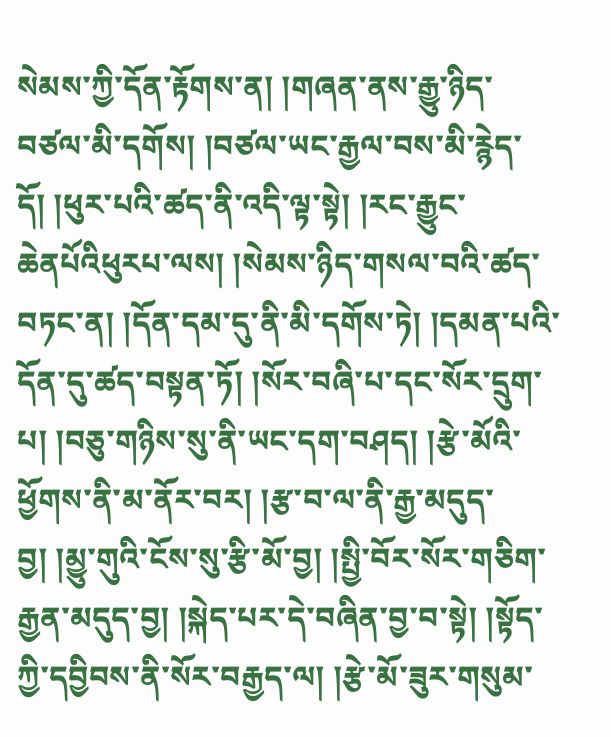སེམས་ཀྱི་དོན་རྟོགས་ན། །གཞན་ནས་རྒྱུ་ཉིད་བཙལ་མི་དགོས། །བཙལ་ཡང་རྒྱལ་བས་མི་རྙེད་དོ། །ཕུར་པའི་ཚད་ནི་འདི་ལྟ་སྟེ། །རང་རྒྱུང་ཆེནཔོའིཕུརཔ་ལས། །སེམས་ཉིད་གསལ་བའི་ཚད་བཏང་ན། །དོན་དམ་དུ་ནི་མི་དགོས་ཏེ། །དམན་པའི་དོན་དུ་ཚད་བསྟན་ཏོ། །སོར་བཞི་པ་དང་སོར་དྲུག་པ། །བཅུ་གཉིས་སུ་ནི་ཡང་དག་བཤད། །རྩེ་མོའི་ཕྱོགས་ནི་མ་ནོར་བར། །རྩ་བ་ལ་ནི་རྒྱ་མདུད་བྱ། །མྱུ་གུའི་ངོས་སུ་རྩི་མོ་བྱ། །སྤྱི་བོར་སོར་གཅིག་རྒྱན་མདུད་བྱ། །སྐེད་པར་དེ་བཞིན་བྱ་བ་སྟེ། །སྟོད་ཀྱི་དབྱིབས་ནི་སོར་བརྒྱད་ལ། །རྩེ་མོ་ཟུར་གསུམ་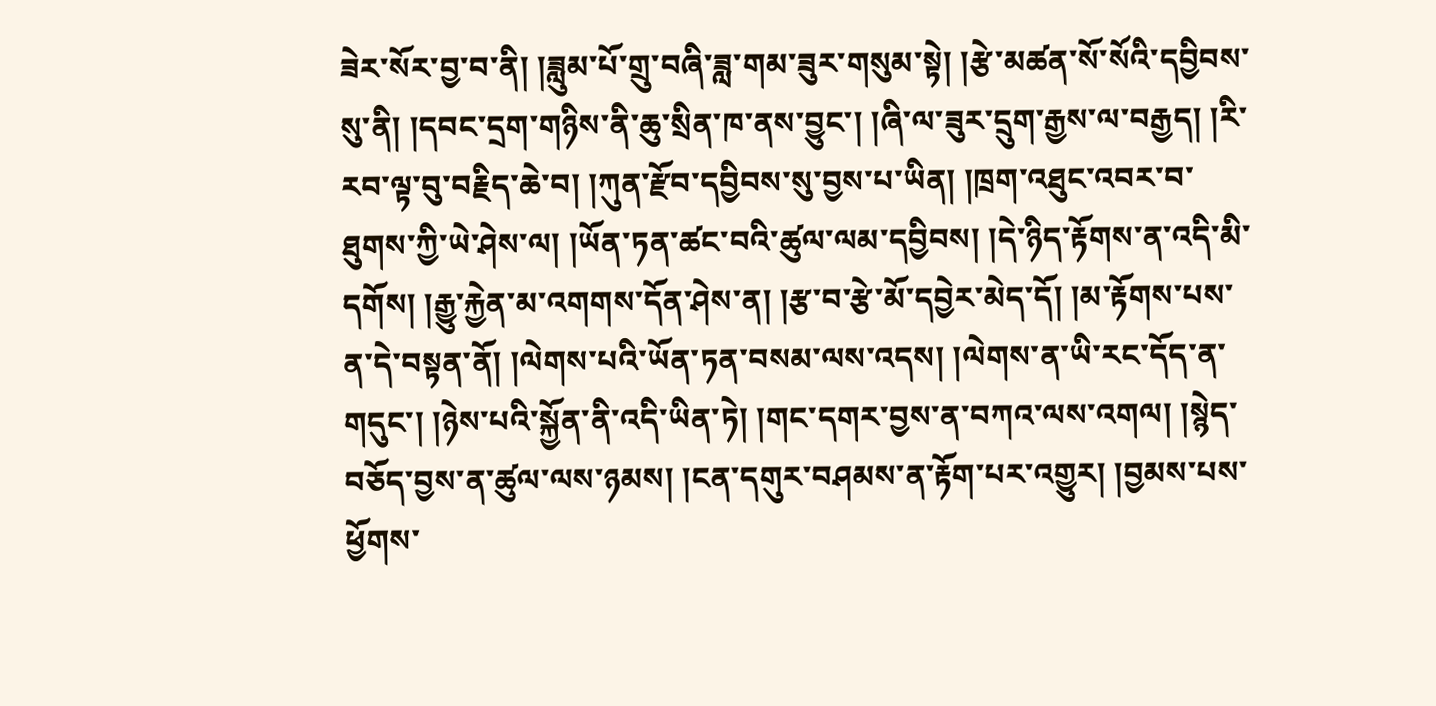ཟེར་སོར་བྱ་བ་ནི། །ཟླུམ་པོ་གྲུ་བཞི་ཟླ་གམ་ཟུར་གསུམ་སྟེ། །རྩེ་མཚན་སོ་སོའི་དབྱིབས་སུ་ནི། །དབང་དྲག་གཉིས་ནི་ཆུ་སྲིན་ཁ་ནས་བྱུང་། །ཞི་ལ་ཟུར་དྲུག་རྒྱས་ལ་བརྒྱད། །རི་རབ་ལྟ་བུ་བརྗིད་ཆེ་བ། །ཀུན་རྫོབ་དབྱིབས་སུ་བྱས་པ་ཡིན། །ཁྲག་འཐུང་འབར་བ་ཐུགས་ཀྱི་ཡེ་ཤེས་ལ། །ཡོན་ཏན་ཚང་བའི་ཚུལ་ལམ་དབྱིབས། །དེ་ཉིད་རྟོགས་ན་འདི་མི་དགོས། །རྒྱུ་རྐྱེན་མ་འགགས་དོན་ཤེས་ན། །རྩ་བ་རྩེ་མོ་དབྱེར་མེད་དོ། །མ་རྟོགས་པས་ན་དེ་བསྟན་ནོ། །ལེགས་པའི་ཡོན་ཏན་བསམ་ལས་འདས། །ལེགས་ན་ཡི་རང་དོད་ན་གདུང་། །ཉེས་པའི་སྐྱོན་ནི་འདི་ཡིན་ཏེ། །གང་དགར་བྱས་ན་བཀའ་ལས་འགལ། །སྙེད་བཅོད་བྱས་ན་ཚུལ་ལས་ཉམས། །ངན་དགུར་བཤམས་ན་རྟོག་པར་འགྱུར། །བྱམས་པས་ཕྱོགས་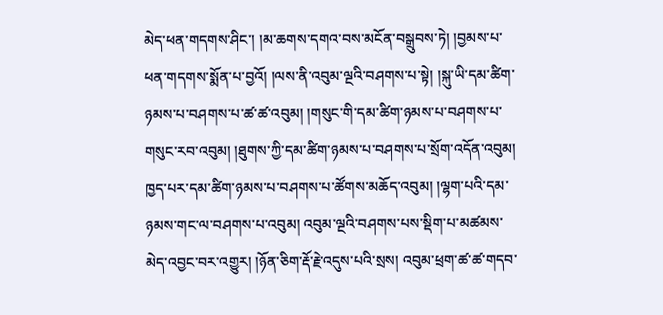མེད་ཕན་གདགས་ཤིང་། །མ་ཆགས་དགའ་བས་མངོན་བསྒྲུབས་ཏེ། །བྱམས་པ་ཕན་གདགས་སྨོན་པ་བྱའོ། །ལས་ནི་འབུམ་ལྔའི་བཤགས་པ་སྟེ། །སྐུ་ཡི་དམ་ཚིག་ཉམས་པ་བཤགས་པ་ཚ་ཚ་འབུམ། །གསུང་གི་དམ་ཚིག་ཉམས་པ་བཤགས་པ་གསུང་རབ་འབུམ། །ཐུགས་ཀྱི་དམ་ཚིག་ཉམས་པ་བཤགས་པ་སྲོག་འདོན་འབུམ། ཁྱད་པར་དམ་ཚིག་ཉམས་པ་བཤགས་པ་ཚོགས་མཆོད་འབུམ། །ལྷག་པའི་དམ་ཉམས་གང་ལ་བཤགས་པ་འབུམ། འབུམ་ལྔའི་བཤགས་པས་སྡིག་པ་མཚམས་མེད་འབྱང་བར་འགྱུར། །ཉོན་ཅིག་རྡོ་རྗེ་འདུས་པའི་སྲས། འབུམ་ཕྲག་ཚ་ཚ་གདབ་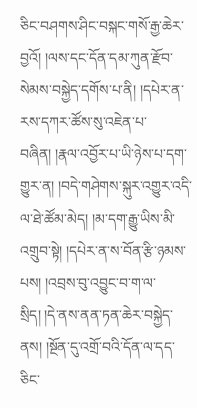ཅིང་བཤགས་ཤིང་བསྐང་གསོ་རྒྱ་ཆེར་བྱའོ། །ལས་དང་དོན་དམ་ཀུན་རྫོབ་སེམས་བསྐྱེད་དགོས་པ་ནི། །དཔེར་ན་རས་དཀར་ཚོས་སུ་འཇེན་པ་བཞིན། །རྣལ་འབྱོར་པ་ཡི་ཉེས་པ་དག་གྱུར་ན། །བདེ་གཤེགས་སྐུར་འགྱུར་འདི་ལ་ཐེ་ཚོམ་མེད། །མ་དག་རྒྱུ་ཡིས་མི་འགྲུབ་སྟེ། །དཔེར་ན་ས་བོན་རྩི་ཉམས་པས། །འབྲས་བུ་འབྱུང་བ་ག་ལ་སྲིད། །དེ་ནས་ནན་ཏན་ཆེར་བསྐྱེད་ནས། །སྔོན་དུ་འགྲོ་བའི་དོན་ལ་དད་ཅིང་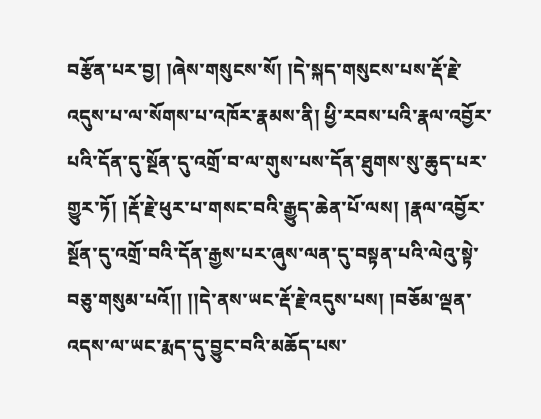བརྩོན་པར་བྱ། །ཞེས་གསུངས་སོ། །དེ་སྐད་གསུངས་པས་རྡོ་རྗེ་འདུས་པ་ལ་སོགས་པ་འཁོར་རྣམས་ནི། ཕྱི་རབས་པའི་རྣལ་འབྱོར་པའི་དོན་དུ་སྔོན་དུ་འགྲོ་བ་ལ་གུས་པས་དོན་ཐུགས་སུ་ཆུད་པར་གྱུར་ཏོ། །རྡོ་རྗེ་ཕུར་པ་གསང་བའི་རྒྱུད་ཆེན་པོ་ལས། །རྣལ་འབྱོར་སྔོན་དུ་འགྲོ་བའི་དོན་རྒྱས་པར་ཞུས་ལན་དུ་བསྟན་པའི་ལེའུ་སྟེ་བཅུ་གསུམ་པའོ།། །།དེ་ནས་ཡང་རྡོ་རྗེ་འདུས་པས། །བཅོམ་ལྡན་འདས་ལ་ཡང་རྨད་དུ་བྱུང་བའི་མཆོད་པས་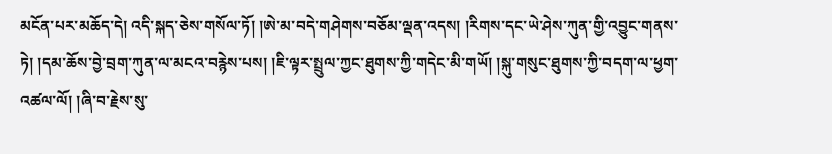མངོན་པར་མཆོད་དེ། འདི་སྐད་ཅེས་གསོལ་ཏོ། །ཨེ་མ་བདེ་གཤེགས་བཅོམ་ལྡན་འདས། །རིགས་དང་ཡེ་ཤེས་ཀུན་གྱི་འབྱུང་གནས་ཏེ། །དམ་ཆོས་བྱེ་བྲག་ཀུན་ལ་མངའ་བརྙེས་པས། །ཇི་ལྟར་སྤྲུལ་ཀྱང་ཐུགས་ཀྱི་གདེང་མི་གཡོ། །སྐུ་གསུང་ཐུགས་ཀྱི་བདག་ལ་ཕྱག་འཚལ་ལོ། །ཞི་བ་རྗེས་སུ་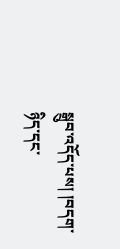སྒྲུབ་འདོད་པས། །བདག་ཉིད་དང་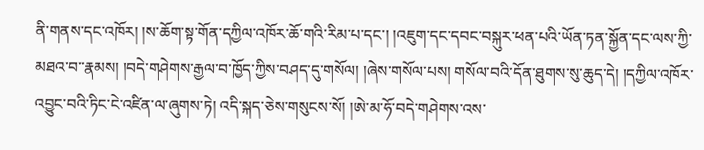ནི་གནས་དང་འཁོར། །ས་ཆོག་སྟ་གོན་དཀྱིལ་འཁོར་ཆོ་གའི་རིམ་པ་དང་། །འཇུག་དང་དབང་བསྐུར་ཕན་པའི་ཡོན་ཏན་སྐྱོན་དང་ལས་ཀྱི་མཐའ་བ་་རྣམས། །བདེ་གཤེགས་རྒྱལ་བ་ཁྱོད་ཀྱིས་བཤད་དུ་གསོལ། །ཞེས་གསོལ་པས། གསོལ་བའི་དོན་ཐུགས་སུ་ཆུད་དེ། །དཀྱིལ་འཁོར་འབྱུང་བའི་ཏིང་ངེ་འཛིན་ལ་ཞུགས་ཏེ། འདི་སྐད་ཅེས་གསུངས་སོ། །ཨེ་མ་ཧོ་བདེ་གཤེགས་འས་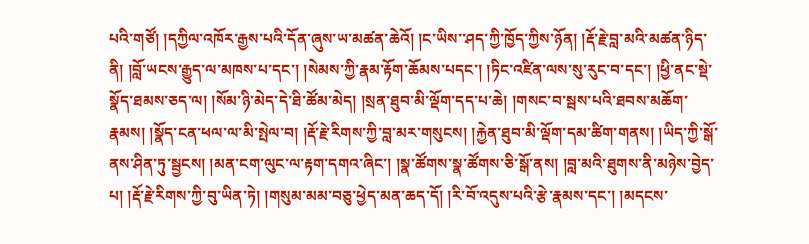པའི་གཙོ། །དཀྱིལ་འཁོར་རྒྱས་པའི་དོན་ཞུས་ཡ་མཚན་ཆེའོ། །ང་ཡིས་་ཤད་ཀྱི་ཁྱོད་ཀྱིས་ཉོན། །རྡོ་རྗེ་བླ་མའི་མཚན་ཉིད་ནི། །བློ་ཡངས་རྒྱུད་ལ་མཁས་པ་དང་། །སེམས་ཀྱི་རྣམ་རྟོག་ཆོམས་པདང་། །ཏིང་འཛིན་ལས་སུ་རུང་བ་དང་། །ཕྱི་ནང་སྡེ་སྣོད་ཐམས་ཅད་ལ། །སོམ་ཉི་མེད་དེ་ཐི་ཚོམ་མེད། །སྲན་ཐུབ་མི་ལྡོག་དད་པ་ཆེ། །གསང་བ་སྦས་པའི་ཐབས་མཆོག་རྣམས། །སྣོད་ངན་ཕལ་ལ་མི་སྤེལ་བ། །རྡོ་རྗེ་རིགས་ཀྱི་བླ་མར་གསུངས། །རྐྱེན་ཐུབ་མི་ལྡོག་དམ་ཚིག་གནས། །ཡིད་ཀྱི་སྒོ་ནས་ཤིན་ཏུ་སྦྱངས། །མན་ངག་ལུང་ལ་རྟག་དགའ་ཞིང་། །སྣ་ཚོགས་སྣ་ཚོགས་ཅི་སྒོ་ནས། །བླ་མའི་ཐུགས་ནི་མཉེས་བྱེད་པ། །རྡོ་རྗེ་རིགས་ཀྱི་བུ་ཡིན་ཏེ། །གསུམ་མམ་བཅུ་ཕྱེད་མན་ཆད་དོ། །རི་བོ་འདུས་པའི་རྩེ་རྣམས་དང་། །མདངས་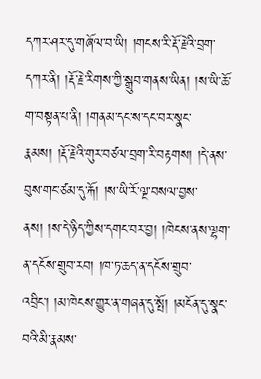དཀར་ཤར་དུ་གཞོལ་བ་ཡི། །གངས་རི་རྡོ་རྗེའི་བྲག་དཀར་ནི། །རྡོ་རྗེ་རིགས་ཀྱི་སྒྲུབ་གནས་ཡིན། །ས་ཡི་ཆོ་ག་བསྟན་པ་ནི། །གནམ་དང་ས་དང་བར་སྣང་རྣམས། །རྡོ་རྗེའི་གུར་བཙལ་བྲག་རི་བརྟགས། །དེ་ནས་བུས་གང་ཙམ་དུ་རྐོ། །ས་ཡི་རོ་ལྔ་བསལ་བྱས་ནས། །ས་དེ་ཉིད་ཀྱིས་དགང་བར་བྱ། །ཁེངས་ནས་ལྷག་ན་དངོས་གྲུབ་རབ། །ཁ་ཏ་ཆད་ན་དངོས་གྲུབ་འབྲིང་། །མ་ཁེངས་གྱུར་ན་གཞན་དུ་སྤོ། །མངོན་དུ་སྣང་བའི་མི་རྣམས་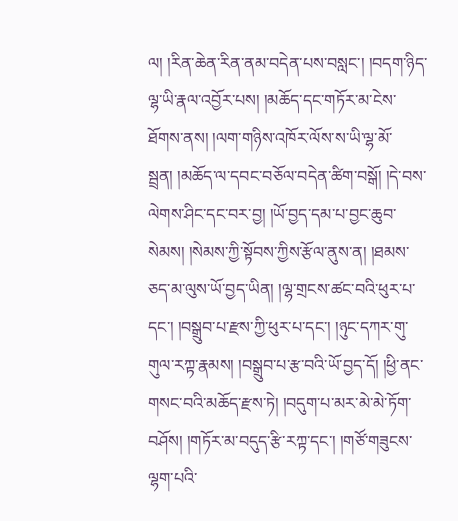ལ། །རིན་ཆེན་རིན་ནམ་བདེན་པས་བསླང་། །བདག་ཉིད་ལྷ་ཡི་རྣལ་འབྱོར་པས། །མཆོད་དང་གཏོར་མ་ངེས་ཐོགས་ནས། །ལག་གཉིས་འཁོར་ལོས་ས་ཡི་ལྷ་མོ་སྦྲན། །མཆོད་ལ་དབང་བཅོལ་བདེན་ཚིག་བསྒོ། །དེ་བས་ལེགས་ཤིང་དང་བར་བྱ། །ཡོ་བྱད་དམ་པ་བྱང་ཆུབ་སེམས། །སེམས་ཀྱི་སྟོབས་ཀྱིས་རྩོལ་ནུས་ན། །ཐམས་ཅད་མ་ལུས་ཡོ་བྱད་ཡིན། །ལྷ་གྲངས་ཚང་བའི་ཕུར་པ་དང་། །བསྒྲུབ་པ་རྫས་ཀྱི་ཕུར་པ་དང་། །ཉུང་དཀར་གུ་གུལ་རཀྟ་རྣམས། །བསྒྲུབ་པ་རྩ་བའི་ཡོ་བྱད་དོ། །ཕྱི་ནང་གསང་བའི་མཆོད་རྫས་ཏེ། །བདུག་པ་མར་མེ་མེ་ཏོག་བཤོས། །གཏོར་མ་བདུད་རྩི་རཀྟ་དང་། །གཙོ་གཟུངས་ལྷག་པའི་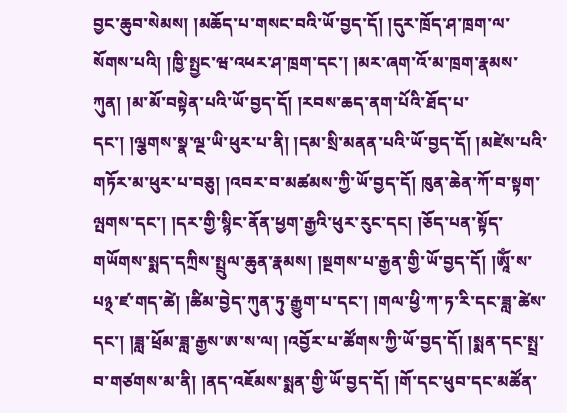བྱང་ཆུབ་སེམས། །མཆོད་པ་གསང་བའི་ཡོ་བྱད་དོ། །དུར་ཁྲོད་ཤ་ཁྲག་ལ་སོགས་པའི། །ཁྱི་སྤྱང་ཝ་འཕར་ཤ་ཁྲག་དང་། །མར་ཞག་འོ་མ་ཁྲག་རྣམས་ཀུན། །མ་མོ་བསྟེན་པའི་ཡོ་བྱད་དོ། །རབས་ཆད་ནག་པོའི་ཐོད་པ་དང་། །ལྕགས་སྣ་ལྔ་ཡི་ཕུར་པ་ནི། །དམ་སྲི་མནན་པའི་ཡོ་བྱད་དོ། །མཛེས་པའི་གཏོར་མ་ཕུར་པ་བཅུ། །འབར་བ་མཚམས་ཀྱི་ཡོ་བྱད་དོ། ཁུན་ཆེན་ཀོ་བ་སྟག་ལྤགས་དང་། །དར་གྱི་སྙིང་ནོན་ཕྱག་རྒྱའི་ཕུར་རུང་དང། །ཅོད་པན་སྟོད་གཡོགས་སྨད་དཀྲིས་སྤྲུལ་ཆུན་རྣམས། །སྔགས་པ་རྒྱན་གྱི་ཡོ་བྱད་དོ། །ཨཱོཾ་ས་པ྅་ཛ་གད་ཚེ། །ཚིམ་བྱེད་ཀུན་ཏུ་རྒྱུག་པ་དང་། །གལ་ཕྱི་ཀ་ཏ་རི་དང་ཟླ་ཚེས་དང་། །ཟླ་ཕྲོམ་ཟླ་རྒྱས་ཨ་ས་ལ། །འབྱོར་པ་ཚོགས་ཀྱི་ཡོ་བྱད་དོ། །སྨན་དང་སྤྲ་བ་གཙགས་མ་ནི། །ནད་འཇོམས་སྨན་གྱི་ཡོ་བྱད་དོ། །གོ་དང་ཕུབ་དང་མཚོན་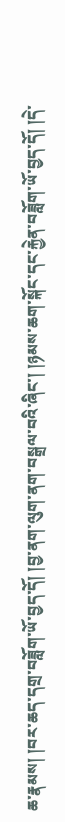ཆ་རྣམས། །བར་ཆད་དགྲ་བཟློག་ཡོ་བྱད་དོ། །བྱ་ནག་ལུག་ནག་བསྒྲལ་བའི་ཞིང་། །ཉམས་ཆག་སྐོང་དང་རྐྱེན་བཟློག་ཡོ་བྱད་དོ། །དེ་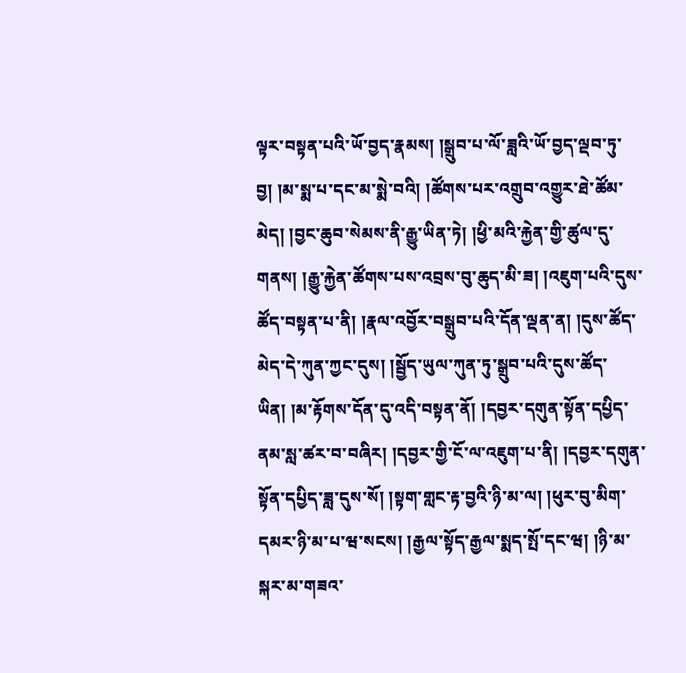ལྟར་བསྟན་པའི་ཡོ་བྱད་རྣམས། །སྒྲུབ་པ་ལོ་ཟླའི་ཡོ་བྱད་ལྡབ་ཏུ་བྱ། །མ་སྨ་པ་དང་མ་སྨེ་བའི། །ཚོགས་པར་འགྲུབ་འགྱུར་ཐེ་ཚོམ་མེད། །བྱང་ཆུབ་སེམས་ནི་རྒྱུ་ཡིན་ཏེ། །ཕྱི་མའི་རྐྱེན་གྱི་ཚུལ་དུ་གནས། །རྒྱུ་རྐྱེན་ཚོགས་པས་འབྲས་བུ་ཆུད་མི་ཟ། །འཇུག་པའི་དུས་ཚོད་བསྟན་པ་ནི། །རྣལ་འབྱོར་བསྒྲུབ་པའི་དོན་ལྡན་ན། །དུས་ཚོད་མེད་དེ་ཀུན་ཀྱང་དུས། །སྦྱོད་ཡུལ་ཀུན་ཏུ་སྒྲུབ་པའི་དུས་ཚོད་ཡིན། །མ་རྟོགས་དོན་དུ་འདི་བསྟན་ནོ། །དབྱར་དགུན་སྟོན་དཔྱིད་ནམ་སླ་ཚར་བ་བཞིར། །དབྱར་གྱི་ངོ་ལ་འཇུག་པ་ནི། །དབྱར་དགུན་སྟོན་དཔྱིད་ཟླ་དུས་སོ། །སྟག་གླང་རྟ་བྱའི་ཉི་མ་ལ། །ཕུར་བུ་མིག་དམར་ཉི་མ་པ་ཝ་སངས། །རྒྱལ་སྟོད་རྒྱལ་སྨད་སྤོ་དང་ཝ། །ཉི་མ་སྐར་མ་གཟའ་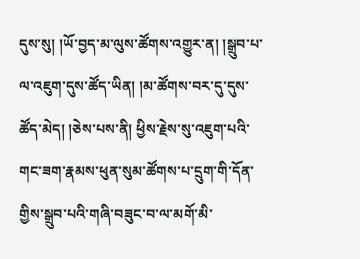དུས་སུ། །ཡོ་བྱད་མ་ལུས་ཚོགས་འགྱུར་ན། །སྒྲུབ་པ་ལ་འཇུག་དུས་ཚོད་ཡིན། །མ་ཚོགས་བར་དུ་དུས་ཚོད་མེད། །ཅེས་པས་ནི། ཕྱིས་རྗེས་སུ་འཇུག་པའི་གང་ཟག་རྣམས་ཕུན་སུམ་ཚོགས་པ་དྲུག་གི་དོན་གྱིས་སྒྲུབ་པའི་གཞི་བཟུང་བ་ལ་མགོ་མི་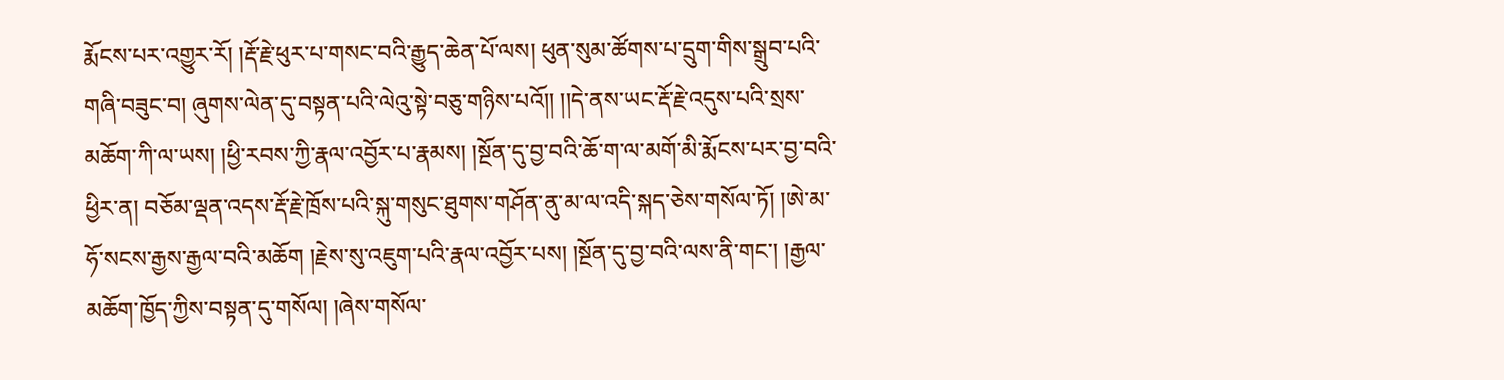རྨོངས་པར་འགྱུར་རོ། །རྡོ་རྗེ་ཕུར་པ་གསང་བའི་རྒྱུད་ཆེན་པོ་ལས། ཕུན་སུམ་ཚོགས་པ་དྲུག་གིས་སྒྲུབ་པའི་གཞི་བཟུང་བ། ཞུགས་ལེན་དུ་བསྟན་པའི་ལེའུ་སྟེ་བཅུ་གཉིས་པའོ།། །།དེ་ནས་ཡང་རྡོ་རྗེ་འདུས་པའི་སྲས་མཆོག་ཀི་ལ་ཡས། །ཕྱི་རབས་ཀྱི་རྣལ་འབྱོར་པ་རྣམས། །སྔོན་དུ་བྱ་བའི་ཆོ་ག་ལ་མགོ་མི་རྨོངས་པར་བྱ་བའི་ཕྱིར་ན། བཅོམ་ལྡན་འདས་རྡོ་རྗེ་ཁྲོས་པའི་སྐུ་གསུང་ཐུགས་གཤོན་ནུ་མ་ལ་འདི་སྐད་ཅེས་གསོལ་ཏོ། །ཨེ་མ་ཧོ་སངས་རྒྱས་རྒྱལ་བའི་མཆོག །རྗེས་སུ་འཇུག་པའི་རྣལ་འབྱོར་པས། །སྔོན་དུ་བྱ་བའི་ལས་ནི་གང་། །རྒྱལ་མཆོག་ཁྱོད་ཀྱིས་བསྟན་དུ་གསོལ། །ཞེས་གསོལ་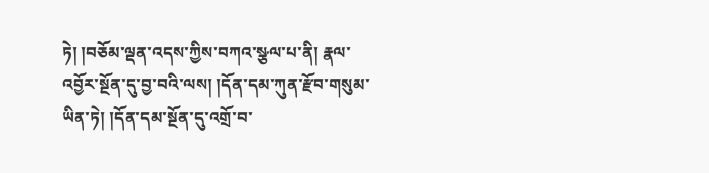ཏེ། །བཅོམ་ལྡན་འདས་ཀྱིས་བཀའ་སྩལ་པ་ནི། རྣལ་འབྱོར་སྔོན་དུ་བྱ་བའི་ལས། །དོན་དམ་ཀུན་རྫོབ་གསུམ་ཡིན་ཏེ། །དོན་དམ་སྔོན་དུ་འགྲོ་བ་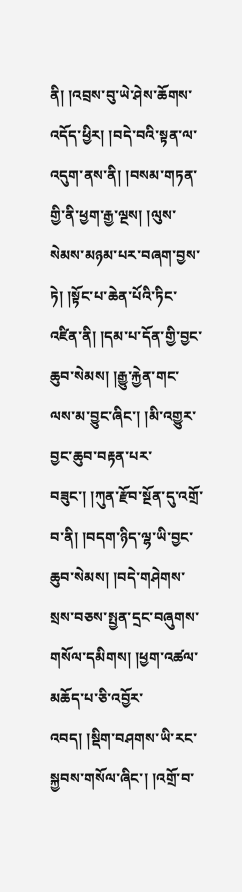ནི། །འབྲས་བུ་ཡེ་ཤེས་ཆོགས་འདོད་ཕྱིར། །བདེ་བའི་སྟན་ལ་འདུག་ནས་ནི། །བསམ་གཏན་གྱི་ནི་ཕྱག་རྒྱ་ལྔས། །ལུས་སེམས་མཉམ་པར་བཞག་བྱས་ཏེ། །སྟོང་པ་ཆེན་པོའི་ཏིང་འཛིན་ནི། །དམ་པ་དོན་གྱི་བྱང་ཆུབ་སེམས། །རྒྱུ་རྐྱེན་གང་ལས་མ་བྱུང་ཞིང་། །མི་འགྱུར་བྱང་ཆུབ་བརྟན་པར་བཟུང་། །ཀུན་རྫོབ་སྔོན་དུ་འགྲོ་བ་ནི། །བདག་ཉིད་ལྷ་ཡི་བྱང་ཆུབ་སེམས། །བདེ་གཤེགས་སྲས་བཅས་སྤྱན་དྲང་བཞུགས་གསོལ་དམིགས། །ཕྱག་འཚལ་མཆོད་པ་ཅི་འབྱོར་འབད། །སྡིག་བཤགས་ཡི་རང་སྐྱབས་གསོལ་ཞིང་། །འགྲོ་བ་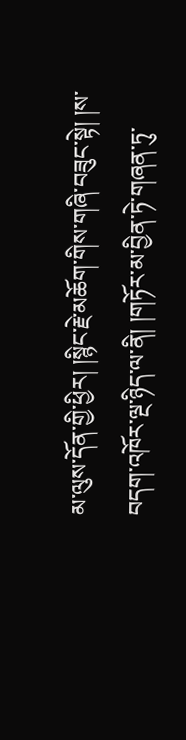མ་ལུས་དོན་གྱི་ཕྱིར། །སྙིང་རྗེ་མཆོག་གིས་གཞི་བཟུང་སྟེ། །ས་བདག་འཁོར་ལྔ་ཉིད་ལ་ནི། །གཏོར་མ་བྱིན་ཏེ་གཞན་ཏུ་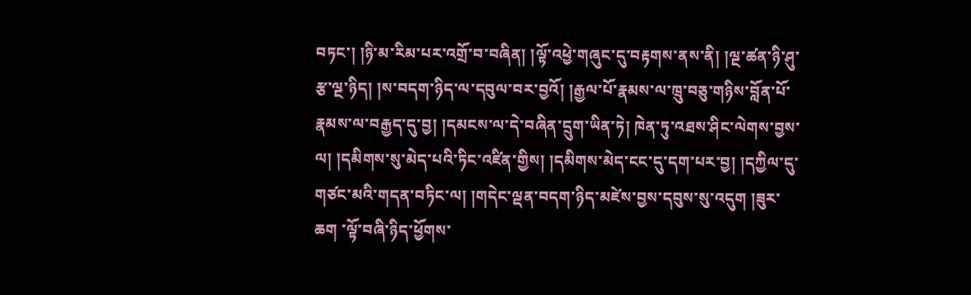བཏང་། །ཉི་མ་རིམ་པར་འགྲོ་བ་བཞིན། །ལྟོ་འཕྱེ་གཞུང་དུ་བརྟགས་ནས་ནི། །ལྔ་ཚན་ཉི་ཤུ་རྩ་ལྔ་ཉིད། །ས་བདག་ཉིད་ལ་དབུལ་བར་བྱའོ། །རྒྱལ་པོ་རྣམས་ལ་ཁྲུ་བཅུ་གཉིས་བློན་པོ་རྣམས་ལ་བརྒྱད་དུ་བྱ། །དམངས་ལ་དེ་བཞིན་དྲུག་ཡིན་ཏེ། ཁེན་ཏུ་འཐས་ཤིང་ལེགས་བྱས་ལ། །དམིགས་སུ་མེད་པའི་ཏིང་འཛིན་གྱིས། །དམིགས་མེད་ངང་དུ་དག་པར་བྱ། །དཀྱིལ་དུ་གཙང་མའི་གདན་བཏིང་ལ། །གདེང་ལྡན་བདག་ཉིད་མཛེས་བྱས་དབུས་སུ་འདུག །ཟུར་ཆག ་ལྟོ་བཞི་ཉིད་ཕྱོགས་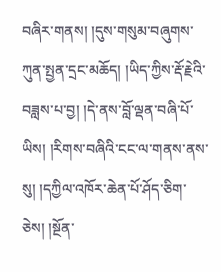བཞིར་གནས། །དུས་གསུམ་བཞུགས་ཀུན་སྤྱན་དྲང་མཆོད། །ཡིད་ཀྱིས་རྡོ་རྗེའི་བཟླས་པ་བྱ། །དེ་ནས་བློ་ལྡན་བཞི་པོ་ཡིས། །རིགས་བཞིའི་ངང་ལ་གནས་ནས་སུ། །དཀྱིལ་འཁོར་ཆེན་པོ་ཤོད་ཅིག་ཅེས། །སྔོན་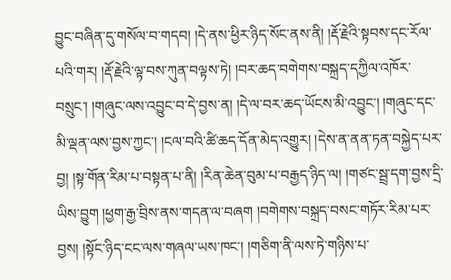བྱུང་བཞིན་དུ་གསོལ་བ་གདབ། །དེ་ནས་ཕྱིར་ཉིད་སོང་ནས་ནི། །རྡོ་རྗེའི་སྟབས་དང་རོལ་པའི་གར། །རྡོ་རྗེའི་ལྟ་བས་ཀུན་བལྟས་ཏེ། །བར་ཆད་བགེགས་བསྐྲད་དཀྱིལ་འཁོར་བསྲུང་། །གཞུང་ལས་འབྱུང་བ་དེ་བྱས་ན། །དེ་ལ་བར་ཆད་ཡོངས་མི་འབྱུང་། །གཞུང་དང་མི་ལྡན་ལས་བྱས་ཀྱང་། །ངལ་བའི་ཚི་ཆད་དོན་མེད་འགྱུར། །དེས་ན་ནན་ཏན་བསྐྱེད་པར་བྱ། །སྟ་གོན་རིམ་པ་བསྟན་པ་ནི། །རིན་ཆེན་བུམ་པ་བརྒྱད་ཉིད་ལ། །གཙང་སྦྲ་དག་བྱས་དྲི་ཡིས་བྱུག །ཕྱག་རྒྱ་བྲིས་ནས་གདན་ལ་བཞག །བགེགས་བསྐྲད་བསང་གཏོར་རིམ་པར་བྱས། །སྟོང་ཉིད་ངང་ལས་གཞལ་ཡས་ཁང་། །གཅིག་ནི་ལས་ཏེ་གཉིས་པ་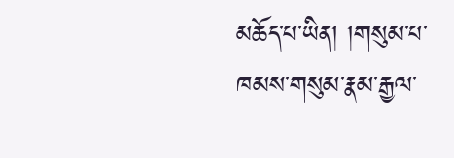མཆོད་པ་ཡིན། །གསུམ་པ་ཁམས་གསུམ་རྣམ་རྒྱལ་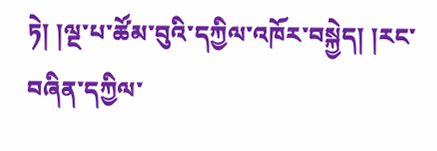ཏེ། །ལྔ་པ་ཚོམ་བུའི་དཀྱིལ་འཁོར་བསྐྱེད། །རང་བཞིན་དཀྱིལ་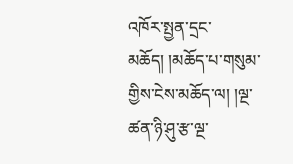འཁོར་སྤྱན་དྲང་མཆོད། །མཆོད་པ་གསུམ་གྱིས་ངེས་མཆོད་ལ། །ལྔ་ཚན་ཉི་ཤུ་རྩ་ལྔ་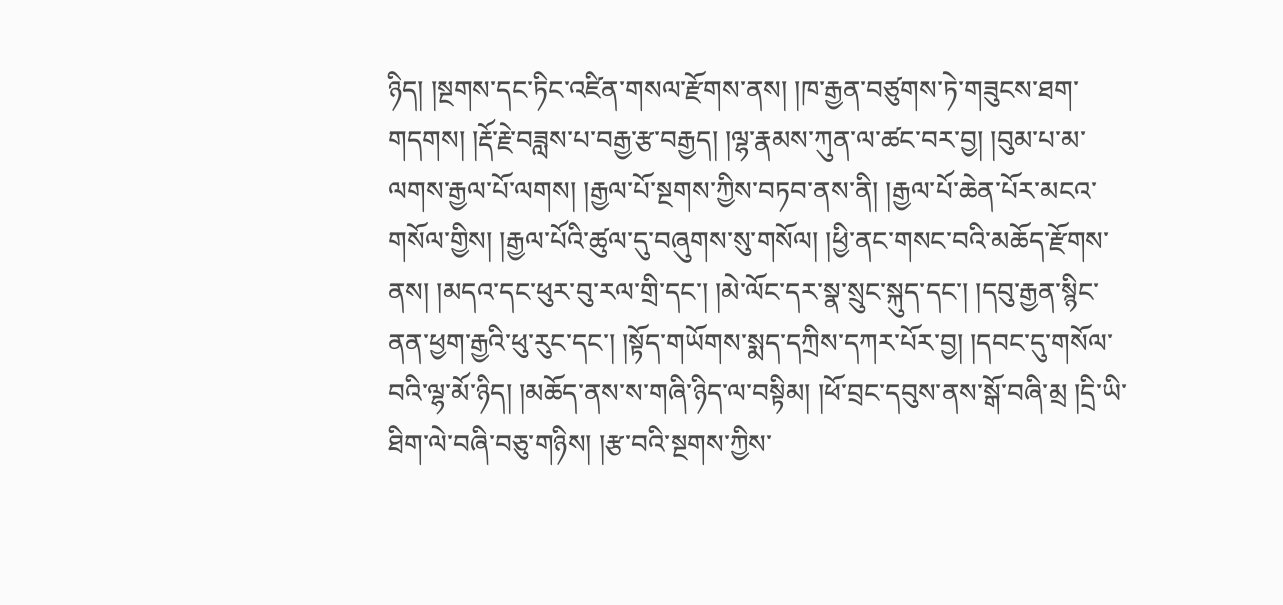ཉིད། །སྔགས་དང་ཏིང་འཛིན་གསལ་རྫོགས་ནས། །ཁ་རྒྱན་བཙུགས་ཏེ་གཟུངས་ཐག་གདགས། །རྡོ་རྗེ་བཟླས་པ་བརྒྱ་རྩ་བརྒྱད། །ལྷ་རྣམས་ཀུན་ལ་ཚང་བར་བྱ། །བུམ་པ་མ་ལགས་རྒྱལ་པོ་ལགས། །རྒྱལ་པོ་སྔགས་ཀྱིས་བཏབ་ནས་ནི། །རྒྱལ་པོ་ཆེན་པོར་མངའ་གསོལ་གྱིས། །རྒྱལ་པོའི་ཚུལ་དུ་བཞུགས་སུ་གསོལ། །ཕྱི་ནང་གསང་བའི་མཆོད་རྫོགས་ནས། །མདའ་དང་ཕུར་བུ་རལ་གྲི་དང་། །མེ་ལོང་དར་སྣ་སྲུང་སྐུད་དང་། །དབུ་རྒྱན་སྙིང་ནན་ཕྱག་རྒྱའི་ཕུ་རུང་དང་། །སྟོད་གཡོགས་སྨད་དཀྲིས་དཀར་པོར་བྱ། །དབང་དུ་གསོལ་བའི་ལྷ་མོ་ཉིད། །མཆོད་ནས་ས་གཞི་ཉིད་ལ་བསྟིམ། །ཕོ་བྲང་དབུས་ནས་སྒོ་བཞི་མྲ །དྲི་ཡི་ཐིག་ལེ་བཞི་བཅུ་གཉིས། །རྩ་བའི་སྔགས་ཀྱིས་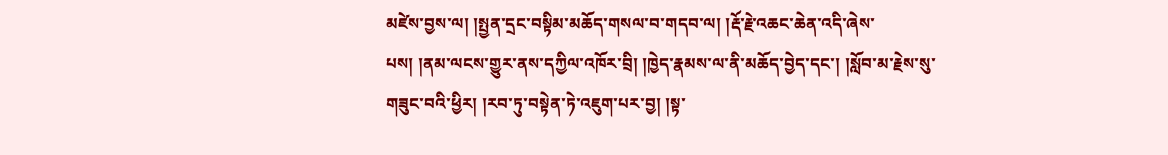མཛེས་བྱས་ལ། །སྤྱན་དྲང་བསྟིམ་མཆོད་གསལ་བ་གདབ་ལ། །རྡོ་རྗེ་འཆང་ཆེན་འདི་ཞེས་པས། །ནམ་ལངས་གྱུར་ནས་དཀྱིལ་འཁོར་བྲི། །ཁྱེད་རྣམས་ལ་ནི་མཆོད་བྱེད་དང་། །སློབ་མ་རྗེས་སུ་གཟུང་བའི་ཕྱིར། །རབ་ཏུ་བསྟེན་ཏེ་འཇུག་པར་བྱ། །སྟ་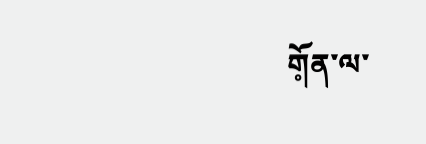གོ༷ན་ལ་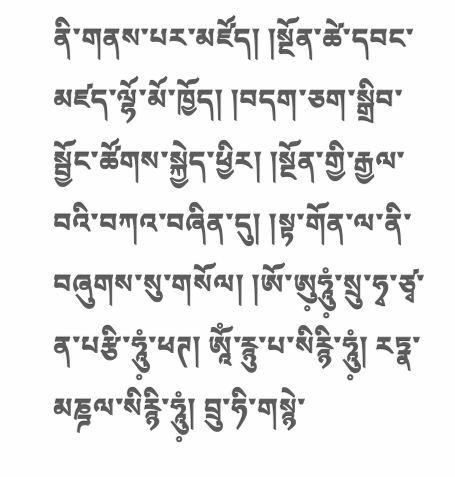ནི་གནས་པར་མཛོད། །སྔོན་ཚེ་དབང་མཛད་ལྷོ་མོ་ཁྱོད། །བདག་ཅག་སྒྲིབ་སྦྱོང་ཚོགས་སྐྱེད་ཕྱིར། །སྔོན་གྱི་རྒྱལ་བའི་བཀའ་བཞིན་དུ། །སྟ་གོན་ལ་ནི་བཞུགས་སུ་གསོལ། །ཨོ་ཨུ༷ཧཱུཾ༷་སྲུ་ཧྭ་ཙྭ་ན་པརྩི་ཧཱུཾ༷་ཕཊ། ཨཱོཾ་རྙུ་པ་སིརྙི་ཧཱུཾ༷། རཏྣ་མཎྜལ་སིརྙི་ཧཱུཾ༷། བྲུ་ཧི་གསྙེ་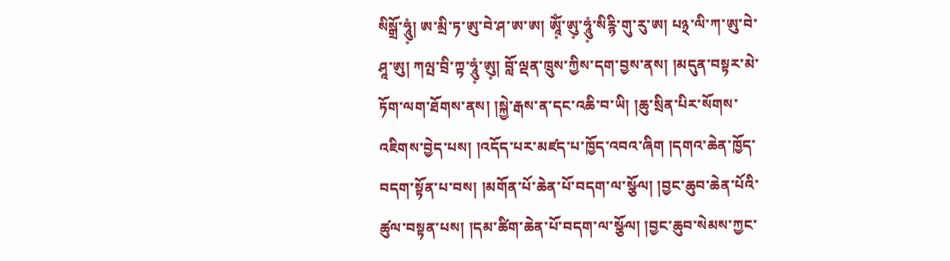སིསྒྲོ་ཧཱུཾ༷། ཨ་མྲི་ཏ་ཨུ་བེ་ཤ་ཨ་ཨ། ཨཱོཾ༷་ཨུ༷་ཧཱུཾ༷་སིརྙི་གུ་རུ་ཨ། པ྅་ལི་ཀ་ཨུ་བེ་ཤཱ་ཨུ། ཀལྤ་བྲི་ཀྟ་ཧཱུཾ༷་ཨུ༷། བློ་ལྡན་ཁྲུས་ཀྱིས་དག་བྱས་ནས། །མདུན་བསྟར་མེ་ཏོག་ལག་ཐོགས་ནས། །སྐྱེ་རྒས་ན་དང་འཆི་བ་ཡི། །ཆུ་སྲིན་པིར་སོགས་འཇིགས་བྱེད་པས། །འདོད་པར་མཛད་པ་ཁྱོད་འབའ་ཞིག །དགའ་ཆེན་ཁྱོད་བདག་སྟོན་པ་བས། །མགོན་པོ་ཆེན་པོ་བདག་ལ་སྩོལ། །བྱང་ཆུབ་ཆེན་པོའི་ཚུལ་བསྟན་པས། །དམ་ཚིག་ཆེན་པོ་བདག་ལ་སྩོལ། །བྱང་ཆུབ་སེམས་ཀྱང་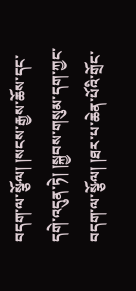བདག་ལ་སྩོལ། །སངས་རྒྱས་ཆོས་དང་དགེ་འདུན་ཏེ། །སྐྱབས་གསུམ་དག་ཀྱང་བདག་ལ་སྩོལ། །ཐར་པ་ཆེན་པོའི་གྲོང་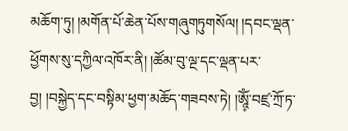མཆོག་ཏུ། །མགོན་པོ་ཆེན་པོས་གཞུགཏུགསོལ། །དབང་ལྡན་ཕྱོགས་སུ་དཀྱིལ་འཁོར་ནི། །ཚོམ་བུ་ལྔ་དང་ལྡན་པར་བྱ། །བསྐྱེད་དང་བསྟིམ་ཕྱག་མཆོད་གཟབས་ཏེ། །ཨཱོཾ༷་བཛྲ་ཀྲོ་ཏ་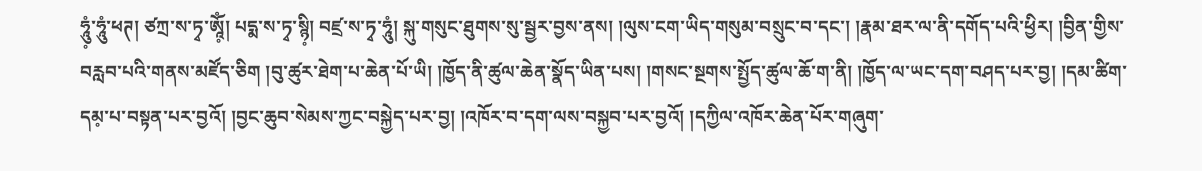ཧཱུཾ༷་ཧཱུཾ་ཕཊ། ཙཀྲ་ས་ཏྭ་ཨཱོཾ༷། པདྨ་ས་ཏྭ་སྙི༷། བཛྲ་ས་ཏྭ་ཧཱུཾ། སྐུ་གསུང་ཐུགས་སུ་སྦྱར་བྱས་ནས། །ལུས་ངག་ཡིད་གསུམ་བསྲུང་བ་དང་། །རྣམ་ཐར་ལ་ནི་དགོད་པའི་ཕྱིར། །བྱིན་གྱིས་བརླབ་པའི་གནས་མཛོད་ཅིག །བུ་ཚུར་ཐེག་པ་ཆེན་པོ་ཡི། །ཁྱོད་ནི་ཚུལ་ཆེན་སྣོད་ཡིན་པས། །གསང་སྔགས་སྤྱོད་ཚུལ་ཆོ་ག་ནི། །ཁྱོད་ལ་ཡང་དག་བཤད་པར་བྱ། །དམ་ཚིག་དམ༷་པ་བསྟན་པར་བྱའོ། །བྱང་ཆུབ་སེམས་ཀྱང་བསྐྱེད་པར་བྱ། །འཁོར་བ་དག་ལས་བསྐྱབ་པར་བྱའོ། །དཀྱིལ་འཁོར་ཆེན་པོར་གཞུག་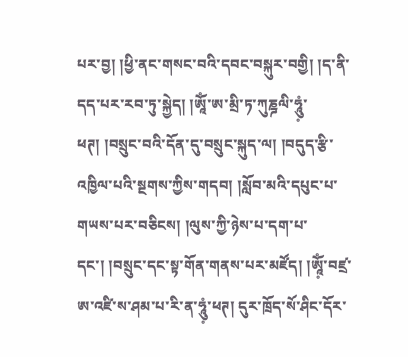པར་བྱ། །ཕྱི་ནང་གསང་བའི་དབང་བསྐུར་བགྱི། །ད་ནི་དད་པར་རབ་ཏུ་སྐྱེད། །ཨཱོཾ་ཨ་མྲི་ཏ་ཀུཎྜལི་ཧཱུཾ༷་ཕཊ། །བསྲུང་བའི་དོན་དུ་བསྲུང་སྐུད་ལ། །བདུད་རྩི་འཁྱིལ་པའི་སྔགས་ཀྱིས་གདབ། །སློབ་མའི་དཔུང་པ་གཡས་པར་བཅིངས། །ལུས་ཀྱི་ཉེས་པ་དག་པ་དང་། །བསྲུང་དང་སྟ་གོན་གནས་པར་མཛོད། །ཨཱོཾ༷་བཛྲ་ཨ་འཛི་ས་ཤམ་པ་རི་ན་ཧཱུཾ༷་ཕཊ། དུར་ཁྲོད་སོ་ཤིང་དོར་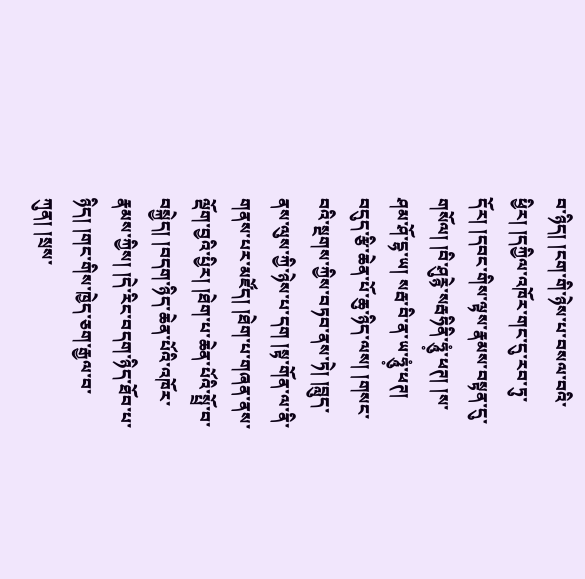བ་ཉིད། །ངག་གི་ཉེས་པ་བསལ་བའི་ཕྱིར། །དཀྱིལ་འཁོར་གང་དུ་རབ་ཏུ་དོར། །དབང་གིས་ལྟས་རྣམས་བསྟན་དུ་གསོལ། །བི་ཤུརྙེ་སརྦཧིནི་ཧཱུཾ༷་ཕཊ། །ས་ཤམ་ཤོ་དྷ་ཡ། སརྦ་བི་ན་ཡ་ཧཱུཾ༷་ཕཊ། བདུད་རྩི་ཆེན་པོ་ཆུ་ཉིད་ལས། །གསང་བའི་སྔགས་ཀྱིས་བཏབ་ནས་ཏེ། །བླུད་ནས་ལུས་ཀྱི་ཉེས་པ་དག །སྟ་གོན་ལ་ནི་གནས་པར་མཛོད། །ཐེག་པ་གཞན་ནས་ལྡོག་བྱའི་པྱིར། །ཐེག་པ་ཆེན་པོའི་སྤྲོ་བ་བསྐྱེད། །བདག་ཉིད་ཆེན་པོའི་འཁོར་རྣམས་ཀྱིས། །དེ་རིང་བདག་ཉིད་ཐོབ་པ་ཉིད། །གང་གིས་ཁྱེད་ཅག་རྒྱལ་བ་ཀུན། །སྲས་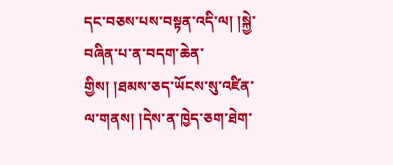དང་བཅས་པས་བསྟན་འདི་ལ། །སྐྱེ་བཞིན་པ་ན་བདག་ཆེན་གྱིས། །ཐམས་ཅད་ཡོངས་སུ་འཛིན་ལ་གནས། །དེས་ན་ཁྱེད་ཅག་ཐེག་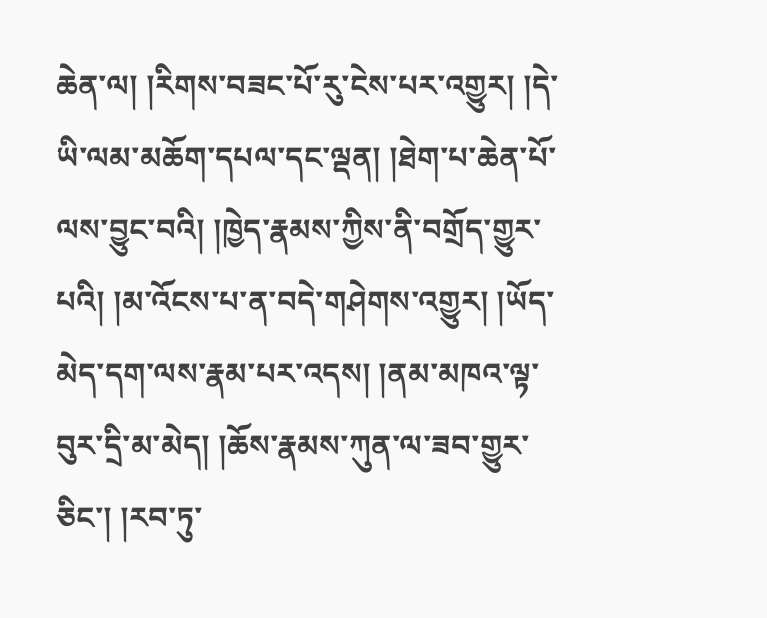ཆེན་ལ། །རིགས་བཟང་པོ་རུ་ངེས་པར་འགྱུར། །དེ་ཡི་ལམ་མཆོག་དཔལ་དང་ལྡན། །ཐེག་པ་ཆེན་པོ་ལས་བྱུང་བའི། །ཁྱེད་རྣམས་ཀྱིས་ནི་བགྲོད་གྱུར་པའི། །མ་འོངས་པ་ན་བདེ་གཤེགས་འགྱུར། །ཡོད་མེད་དག་ལས་རྣམ་པར་འདས། །ནམ་མཁའ་ལྟ་བུར་དྲི་མ་མེད། །ཆོས་རྣམས་ཀུན་ལ་ཟབ་གྱུར་ཅིང་། །རབ་ཏུ་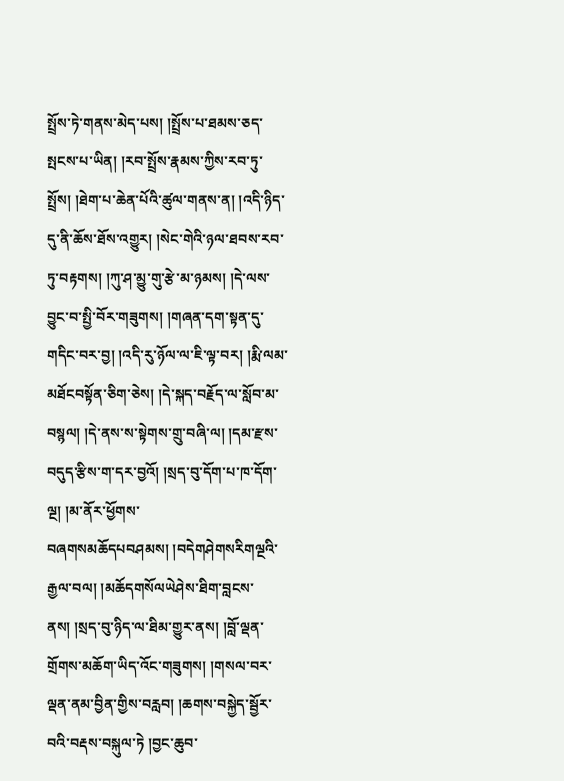སྤྲོས་ཏེ་གནས་མེད་པས། །སྤྲོས་པ་ཐམས་ཅད་སྤངས་པ་ཡིན། །རབ་སྤྲོས་རྣམས་ཀྱིས་རབ་ཏུ་སྤྲོས། །ཐེག་པ་ཆེན་པོའི་ཚུལ་གནས་ན། །འདི་ཉིད་དུ་ནི་ཆོས་ཐོས་འགྱུར། །སེང་གེའི་ཉལ་ཐབས་རབ་ཏུ་བརྟགས། །ཀུ་ཤ་མྱུ་གུ་རྩེ་མ་ཉམས། །དེ་ལས་བྱུང་བ་སྤྱི་བོར་གཟུགས། །གཞན་དག་སྟན་དུ་གདིང་བར་བྱ། །འདི་རུ་ཉོལ་ལ་ཇི་ལྟ་བར། །རྨི་ལམ་མཐོངབསྟོན་ཅིག་ཅེས། །དེ་སྐད་བརྗོད་ལ་སློབ་མ་བསྙལ། །དེ་ནས་ས་སྟེགས་གྲུ་བཞི་ལ། །དམ་རྫས་བདུད་རྩིས་ག་དར་བྱའོ། །སྲད་བུ་དོག་པ་ཁ་དོག་ལྔ། །མ་ནོར་ཕྱོགས་བཞགསམཆོདཔབཤམས། །བདེགཤེགསརིགལྔའི་རྒྱལ་བལ། །མཆོདགསོལཡེཤེས་ཐིག་བླངས་ནས། །སྲད་བུ་ཉིད་ལ་ཐིམ་གྱུར་ནས། །བློ་ལྡན་གྲོགས་མཆོག་ཡིད་འོང་གཟུགས། །གསལ་བར་ལྡན་ནམ་བྱིན་གྱིས་བརླབ། །ཆགས་བསྐྱེད་སྦྱོར་བའི་བརྡས་བསྐུལ་ཏེ །བྱང་ཆུབ་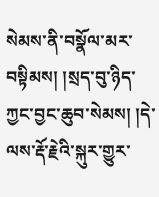སེམས་ནི་བསྣོལ་མར་བསྟིམས། །སྲད་བུ་ཉིད་ཀྱང་བྱང་ཆུབ་སེམས། །དེ་ལས་རྡོ་རྗེའི་སྐུར་གྱུར་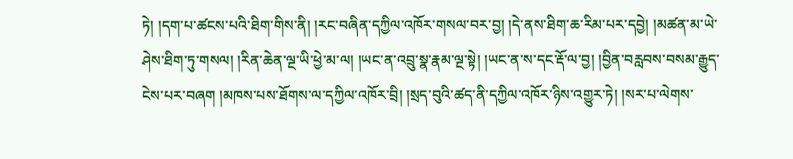ཏེ། །དག་པ་ཚངས་པའི་ཐིག་གིས་ནི། །རང་བཞིན་དཀྱིལ་འཁོར་གསལ་བར་བྱ། །དེ་ནས་ཐིག་ཆ་རིམ་པར་དབྱེ། །མཚན་མ་ཡེ་ཤེས་ཐིག་ཏུ་གསལ། །རིན་ཆེན་ལྔ་ཡི་ཕྱེ་མ་ལ། །ཡང་ན་འབྲུ་སྣ་རྣམ་ལྔ་སྟེ། །ཡང་ན་ས་དང་རྡོ་ལ་བྱ། །བྱིན་བརླབས་བསམ་རྒྱུད་ངེས་པར་བཞག །མཁས་པས་ཐོགས་ལ་དཀྱིལ་འཁོར་བྲི། །སྲད་བུའི་ཚད་ནི་དཀྱིལ་འཁོར་ཉིས་འགྱུར་ཏེ། །སར་པ་ལེགས་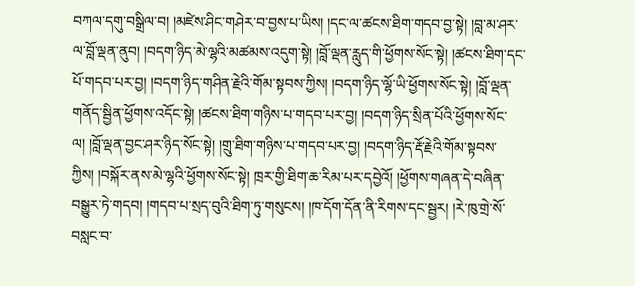བཀལ་དགུ་བསྒྲིལ་བ། །མཛེས་ཤིང་གཤེར་བ་བྱས་པ་ཡིས། །དང་ལ་ཚངས་ཐིག་གདབ་བྱ་སྟེ། །བླ་མ་ཤར་ལ་བློ་ལྡན་ནུབ། །བདག་ཉིད་མེ་ལྷའི་མཚམས་འདུག་སྟེ། །བློ་ལྡན་རླུད་གི་ཕྱོགས་སོང་སྟེ། །ཚངས་ཐིག་དང་པོ་གདབ་པར་བྱ། །བདག་ཉིད་གཤིན་རྗེའི་གོམ་སྟབས་ཀྱིས། །བདག་ཉིད་ལྷོ་ཡི་ཕྱོགས་སོང་སྟེ། །བློ་ལྡན་གནོད་སྦྱིན་ཕྱོགས་འདོང་སྟེ། །ཚངས་ཐིག་གཉིས་པ་གདབ་པར་བྱ། །བདག་ཉིད་སྲིན་པོའི་ཕྱོགས་སོང་ལ། །བློ་ལྡན་བྱང་ཤར་ཉིད་སོང་སྟེ། །གྲུ་ཐིག་གཉིས་པ་གདབ་པར་བྱ། །བདག་ཉིད་རྡོ་རྗེའི་གོམ་སྟབས་ཀྱིས། །བསྐོར་ནས་མེ་ལྷའི་ཕྱོགས་སོང་སྟེ། ཁྲར་གྱི་ཐིག་ཆ་རིམ་པར་དབྱེའོ། །ཕྱོགས་གཞན་དེ་བཞིན་བསྒྱུར་ཏེ་གདབ། །གདབ་པ་སྲད་བུའི་ཐིག་ཏུ་གསུངས། །ཁ་དོག་དོན་ནི་རིགས་དང་སྦྱར། །རེ་ཁུ་གྲེ་སོ་བསླང་བ་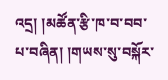འདྲ། །མཚོན་རྩི་ཁ་བ་བབ་པ་བཞིན། །གཡས་སུ་བསྐོར་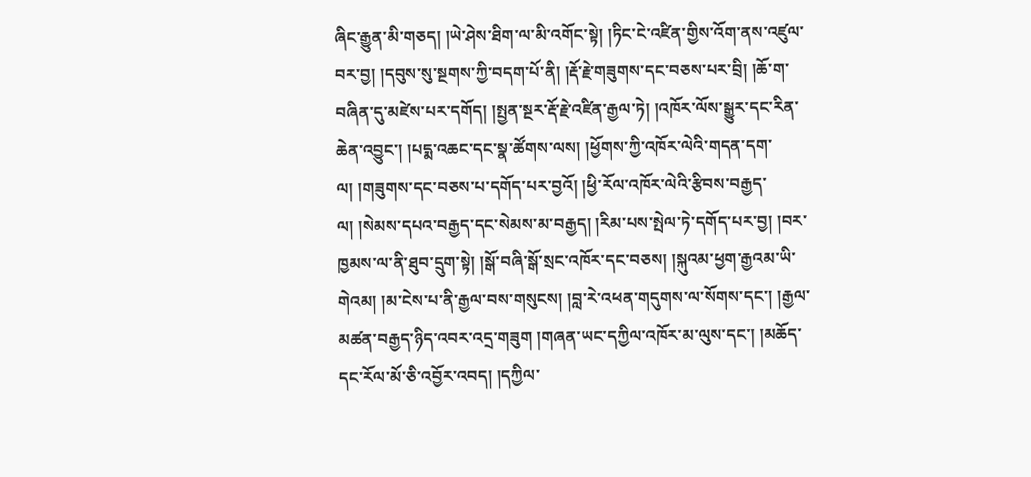ཞིང་རྒྱུན་མི་གཅད། །ཡེ་ཤེས་ཐིག་ལ་མི་འགོང་སྟེ། །ཏིང་ངེ་འཛིན་གྱིས་འོག་ནས་འཛུལ་བར་བྱ། །དབུས་སུ་སྔགས་ཀྱི་བདག་པོ་ནི། །རྡོ་རྗེ་གཟུགས་དང་བཅས་པར་བྲི། །ཆོ་ག་བཞིན་དུ་མཛེས་པར་དགོད། །སྤྱན་སྔར་རྡོ་རྗེ་འཛིན་རྒྱལ་ཏེ། །འཁོར་ལོས་སྒྱུར་དང་རིན་ཆེན་འབྱུང་། །པདྨ་འཆང་དང་སྣ་ཚོགས་ལས། །ཕྱོགས་ཀྱི་འཁོར་ལེའི་གདན་དག་ལ། །གཟུགས་དང་བཅས་པ་དགོད་པར་བྱའོ། །ཕྱི་རོལ་འཁོར་ལེའི་རྩིབས་བརྒྱད་ལ། །སེམས་དཔའ་བརྒྱད་དང་སེམས་མ་བརྒྱད། །རིམ་པས་སྤེལ་ཏེ་དགོད་པར་བྱ། །བར་ཁྱམས་ལ་ནི་ཐུབ་དྲུག་སྟེ། །སྒོ་བཞི་སྒོ་སྲང་འཁོར་དང་བཅས། །སྐུའམ་ཕྱག་རྒྱའམ་ཡི་གེའམ། །མ་ངེས་པ་ནི་རྒྱལ་བས་གསུངས། །བླ་རེ་འཕན་གདུགས་ལ་སོགས་དང་། །རྒྱལ་མཚན་བརྒྱད་ཉིད་འབར་འདྲ་གཟུག །གཞན་ཡང་དཀྱིལ་འཁོར་མ་ལུས་དང་། །མཆོད་དང་རོལ་མོ་ཅི་འབྱོར་འབད། །དཀྱིལ་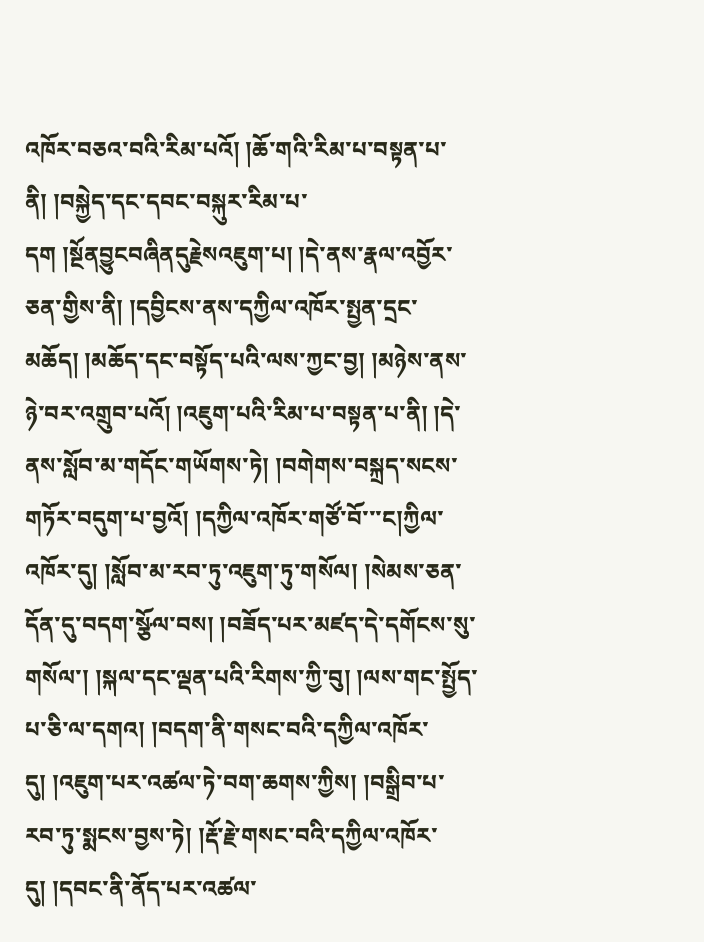འཁོར་བཅའ་བའི་རིམ་པའོ། །ཆོ་གའི་རིམ་པ་བསྟན་པ་ནི། །བསྐྱེད་དང་དབང་བསྐུར་རིམ་པ་དག །སྔོནབྱུངབཞིནདུརྗེསའཇུག་པ། །དེ་ནས་རྣལ་འབྱོར་ཅན་གྱིས་ནི། །དབྱིངས་ནས་དཀྱིལ་འཁོར་སྤྱན་དྲང་མཆོད། །མཆོད་དང་བསྟོད་པའི་ལས་ཀྱང་བྱ། །མཉེས་ནས་ཉེ་བར་འགྲུབ་པའོ། །འཇུག་པའི་རིམ་པ་བསྟན་པ་ནི། །དེ་ནས་སློབ་མ་གདོང་གཡོགས་ཏེ། །བགེགས་བསྐྲད་སངས་གཏོར་བདུག་པ་བྱའོ། །དཀྱིལ་འཁོར་གཙོ་བོ་་་ང།ཀྱིལ་འཁོར་དུ། །སློབ་མ་རབ་ཏུ་འཇུག་ཏུ་གསོལ། །སེམས་ཅན་དོན་དུ་བདག་སྩོལ་བས། །བཟོད་པར་མཛད་དེ་དགོངས་སུ་གསོལ་། །སྐལ་དང་ལྡན་པའི་རིགས་ཀྱི་བུ། །ལས་གང་སྤྱོད་པ་ཅི་ལ་དགའ། །བདག་ནི་གསང་བའི་དཀྱིལ་འཁོར་དུ། །འཇུག་པར་འཚལ་ཏེ་བག་ཆགས་ཀྱིས། །བསྒྲིབ་པ་རབ་ཏུ་སྨངས་བྱས་ཏེ། །རྡོ་རྗེ་གསང་བའི་དཀྱིལ་འཁོར་དུ། །དབང་ནི་ནོད་པར་འཚལ་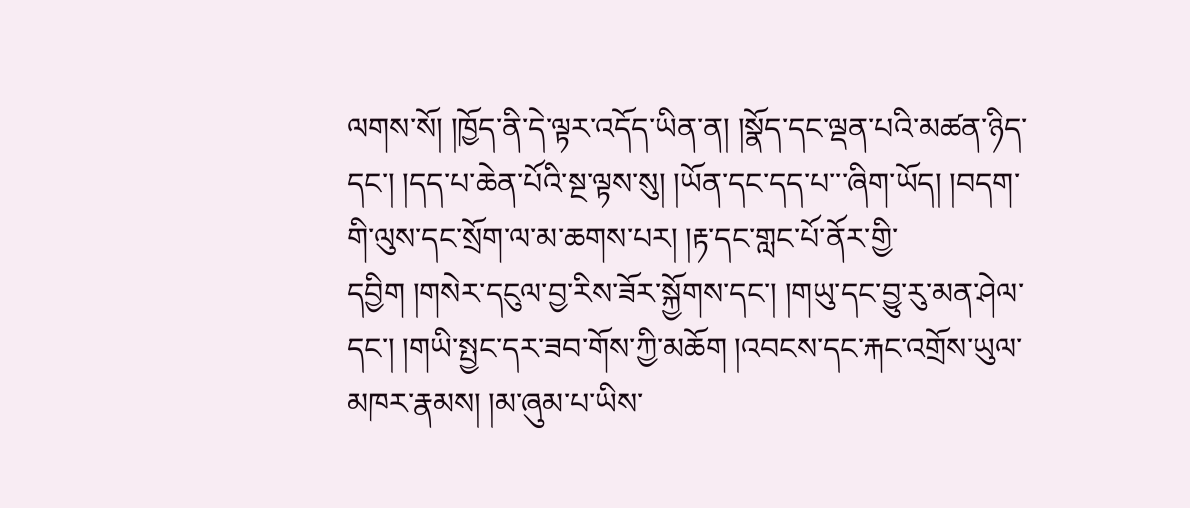ལགས་སོ། །ཁྱོད་ནི་དེ་ལྟར་འདོད་ཡིན་ན། །སྣོད་དང་ལྡན་པའི་མཚན་ཉིད་དང་། །དད་པ་ཆེན་པོའི་སྔ་ལྟས་སུ། །ཡོན་དང་དད་པ་་་ཞིག་ཡོད། །བདག་གི་ལུས་དང་སྲོག་ལ་མ་ཆགས་པར། །རྟ་དང་གླང་པོ་ནོར་གྱི་དབྱིག །གསེར་དངུལ་བྱ་རིས་ཟོར་སྐྱོགས་དང་། །གཡུ་དང་བྱུ་རུ་མན་ཤེལ་དང་། །གཡི་སྤྱང་དར་ཟབ་གོས་ཀྱི་མཆོག །འབངས་དང་རྐང་འགྲོས་ཡུལ་མཁར་རྣམས། །མ་ཞུམ་པ་ཡིས་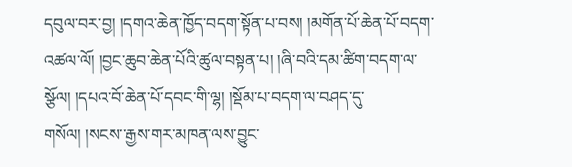དབུལ་བར་བྱ། །དགའ་ཆེན་ཁྱོད་བདག་སྟོན་པ་བས། །མགོན་པོ་ཆེན་པོ་བདག་འཚལ་ལོ། །བྱང་ཆུབ་ཆེན་པོའི་ཚུལ་བསྟན་པ། །ཞི་བའི་དམ་ཚིག་བདག་ལ་སྩོལ། །དཔའ་བོ་ཆེན་པོ་དབང་གི་ལྷ། །སྡོམ་པ་བདག་ལ་བཤད་དུ་གསོལ། །སངས་་རྒྱས་གར་མཁན་ལས་བྱུང་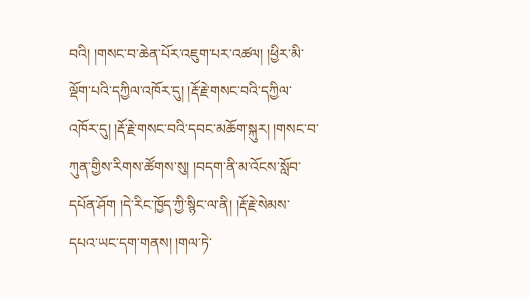བའི། །གསང་བ་ཆེན་པོར་འཇུག་པར་འཚལ། །ཕྱིར་མི་ལྡོག་པའི་དཀྱིལ་འཁོར་དུ། །རྡོ་རྗེ་གསང་བའི་དཀྱིལ་འཁོར་དུ། །རྡོ་རྗེ་གསང་བའི་དབང་མཆོག་སྐུར། །གསང་བ་ཀུན་གྱིས་རིགས་ཚོགས་སུ། །བདག་ནི་མ་འོངས་སློབ་དཔོན་ཤོག །དེ་རིང་ཁྱོད་ཀྱི་སྙིང་ལ་ནི། །རྡོ་རྗེ་སེམས་དཔའ་ཡང་དག་གནས། །གལ་ཏེ་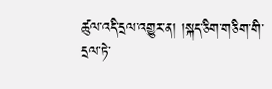ཚུལ་འདི་དྲལ་འགྱུར་ན། །སྐད་ཅིག་གཅིག་གི་དྲལ་ཏེ་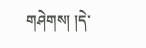གཤེགས། །དེ་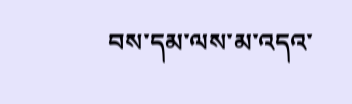བས་དམ་ལས་མ་འདའ་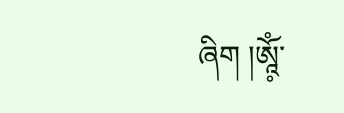ཞིག །ཨཱོཾ༷་